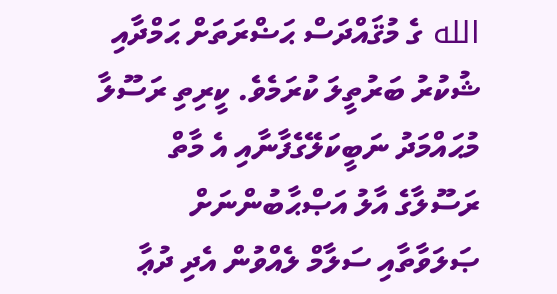الله ގެ މުޤައްދަސް ޙަޟްރަތަށް ޙަމްދާއި ޝުކުރު ބަރުތީލަ ކުރަމެވެ. ކީރިތި ރަސޫލާ މުޙައްމަދު ނަބީކަލޭގެފާނާއި އެ މާތް ރަސޫލާގެ އާލު އަޞްޙާބުންނަށް ޞަލަވާތާއި ސަލާމް ލެއްވުން އެދި ދުޢާ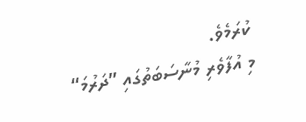ކުރަމެވެ.
މި އުފާވެރި މުނާސަބަތުގައި ”ދަރުމަ“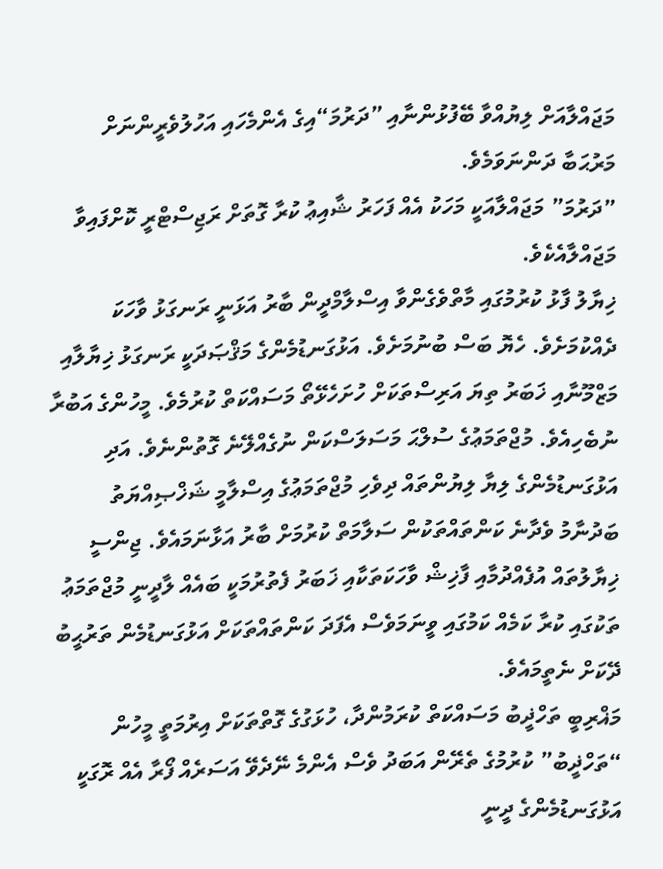މަޖައްލާއަށް ލިޔުއްވާ ބޭފުޅުންނާއި ”ދަރުމަ“އިގެ އެންމެހައި އަހުލުވެރީންނަށް މަރުޙަބާ ދަންނަވަމެވެ.
”ދަރުމަ” މަޖައްލާއަކީ މަހަކު އެއް ފަހަރު ޝާއިޢު ކުރާ ގޮތަށް ރަޖިސްޓްރީ ކޮށްފައިވާ މަޖައްލާއެކެވެ.
ޚިޔާލު ފާޅު ކުރުމުގައި މާތްވެގެންވާ އިސްލާމްދީން ބާރު އަޅަނީ ރަނގަޅު ވާހަކަ ދެއްކުމަށެވެ. ހެޔޮ ބަސް ބުނުމަށެވެ. އަޅުގަނޑުމެންގެ މަޤްޞަދަކީ ރަނގަޅު ޚިޔާލާއި މަޒްމޫނާއި ޚަބަރު ތިޔަ އަރިސްތަކަށް ހުށަހެޅޭތޯ މަސައްކަތް ކުރުމެވެ. މީހުންގެ އަބުރާ ނުބެހިއެވެ. މުޖްތަމަޢުގެ ސުލްޙަ މަސަލަސްކަން ނުގެއްލޭނެ ގޮތުންނެވެ. އަދި އަޅުގަނޑުމެންގެ ލިޔާ ލިޔުންތައް ދިވެހި މުޖްތަމަޢުގެ އިސްލާމީ ޝަޚްޞިއްޔަތު ބަދުނާމު ވެދާނެ ކަންތައްތަކުން ސަލާމަތް ކުރުމަށް ބާރު އަޅާނަމައެވެ. ޖިންސީ ޚިޔާލުތައް އުފެއްދުމާއި ފާޚިޝް ވާހަކަތަކާއި ޚަބަރު ފެތުރުމަކީ ބައެއް ލާދީނީ މުޖްތަމަޢު ތަކުގައި ކުރާ ކަމެއް ކަމުގައި ވީނަމަވެސް އެފަދަ ކަންތައްތަކަށް އަޅުގަނޑުމެން ތަރުޙީބު ދޭކަށް ނެތީމައެވެ.
މަޣްރިބީ ތަހްޛީބު މަސައްކަތް ކުރަމުންދާ، ހުޅަގުގެ ގޮތްތަކަށް އިރުމަތީ މީހުން “ތަހްޛީބު” ކުރުމުގެ ތެރޭން އަބަދު ވެސް އެންމެ ނޭދެވޭ އަސަރެއް ފޯރާ އެއް ރޮގަކީ އަޅުގަނޑުމެންގެ ދީނީ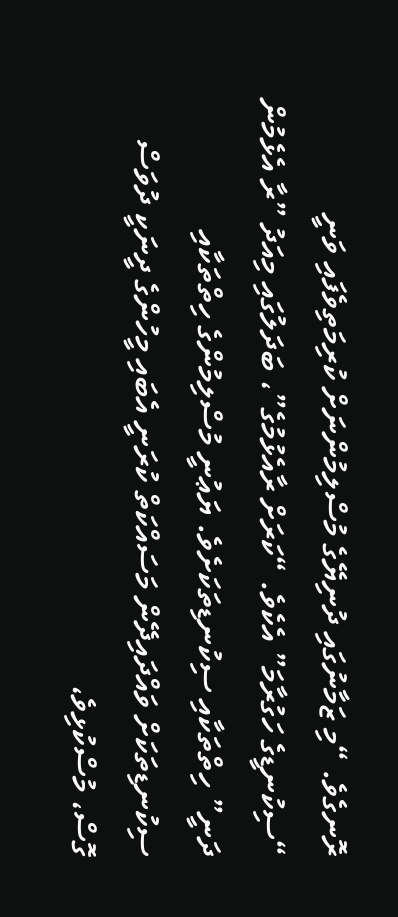ރޮނގެވެ. “މި ޒަމާނުގައި ދުނިޔޭގެ މުސްލިމުންނަށް ކުރިމަތިވެފައި ވަނީ “ސިކުނޑީގެ ހަގުރާމަ” އެކެވެ. “ކަރަށް ރާއެޅުމުގެ”، ބަދަލުގައި މިއަދު ”ރާ އެޅެމުން ދަނީ” ހިތްތަކާއި ސިކުނޑިތަކަށެވެ. ޔަޢުނީ މުސްލިމުންގެ ހިތްތަކާއި ސިކުނޑިތަކަށް ވައްދައިދޭން މަސައްކަތް ކުރަނީ އެބައި މީހުންގެ ދީނަކީ ދުވަސް ގޮސް، މުސްކުޅިވެ،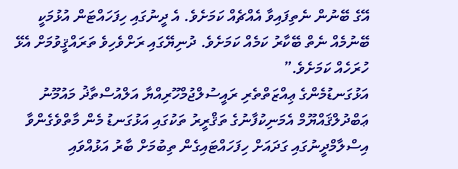އޭގެ ބޭނުން ނެތިފައިވާ އެއްޗެއް ކަމަށެވެ. އެ ދީނުގައި ހިފަހައްޓަން އުޅުމަކީ ބޭނުމެއް ނެތް ބޭކާރު ކަމެއް ކަމަށެވެ. ދުނިޔޭގައި ރަށްވެހިވެ ތަރައްޤީވުމަށް އެޅޭ ހުރަހެއް ކަމަށެވެ.”
އަޅުގަނޑުމެންގެ ޢިއްޒަތްތެރި ރައީސުލްޖުމްހޫރިއްޔާ އަލްއުސްތާޛު މައުމޫނު ޢަބްދުލްޤައްޔޫމް އެމަނިކުފާނުގެ ތަޤްރީރު ތަކުގައި އަޅުގަނޑު މެން މާތްވެގެންވާ އިސްލާމްދީނުގައި ގަދައަށް ހިފަހައްޓައިގެން ތިބުމަށް ބާރު އަޅުއްވައި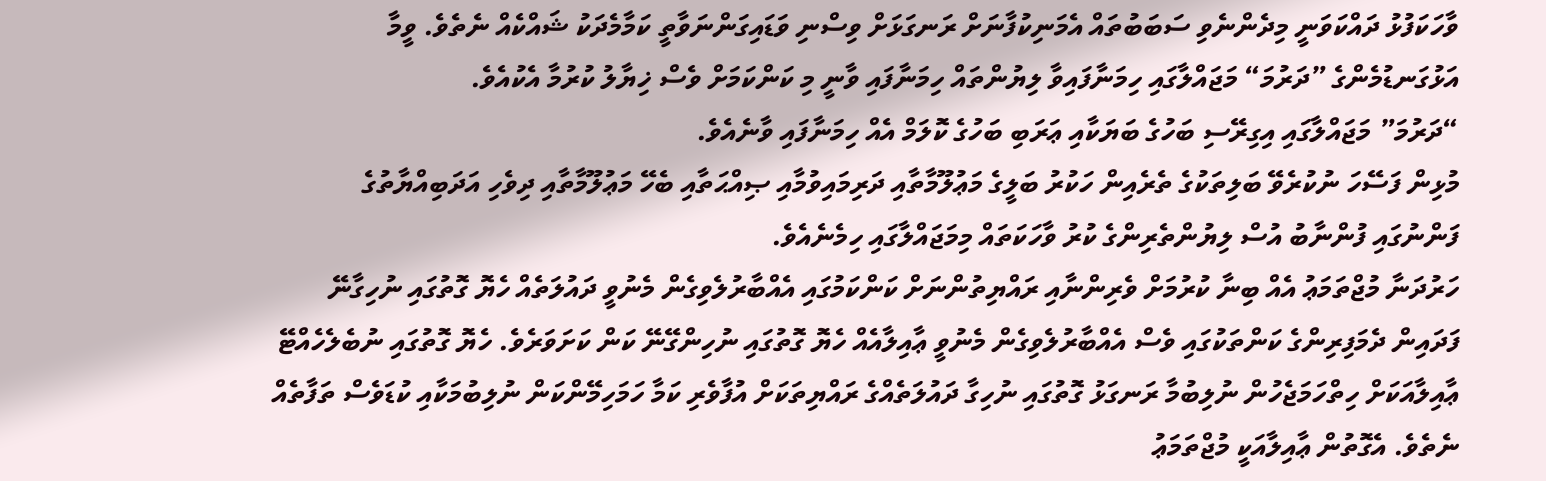ވާހަކަފުޅު ދައްކަވަނީ މިދެންނެވި ސަބަބުތައް އެމަނިކުފާނަށް ރަނގަޅަށް ވިސްނި ވަޑައިގަންނަވާތީ ކަމާމެދަކު ޝައްކެއް ނެތެވެ. ވީމާ އަޅުގަނޑުމެންގެ ”ދަރުމަ“ މަޖައްލާގައި ހިމަނާފައިވާ ލިޔުންތައް ހިމަނާފައި ވާނީ މި ކަންކަމަށް ވެސް ޚިޔާލު ކުރުމާ އެކުއެވެ.
“ދަރުމަ” މަޖައްލާގައި އިގިރޭސި ބަހުގެ ބަޔަކާއި ޢަރަބި ބަހުގެ ކޮލަމް އެއް ހިމަނާފައި ވާނެއެވެ.
މުޅިން ފަސޭހަ ނުކުރެވޭ ބަލިތަކުގެ ތެރެއިން ހަކުރު ބަލީގެ މަޢުލޫމާތާއި ދަރިމައިވުމާއި ޞިއްޙަތާއި ބެހޭ މަޢުލޫމާތާއި ދިވެހި އަދަބިއްޔާތުގެ ފަންނުގައި ފުންނާބު އުސް ލިޔުންތެރިންގެ ކުރު ވާހަކަތައް މިމަޖައްލާގައި ހިމެނެއެވެ.
ހަރުދަނާ މުޖްތަމަޢު އެއް ބިނާ ކުރުމަށް ވެރިންނާއި ރައްޔިތުންނަށް ކަންކަމުގައި އެއްބާރުލެވިގެން މެނުވީ ދައުލަތެއް ހެޔޮ ގޮތުގައި ނުހިގާނޭ ފަދައިން ދެމަފިރިންގެ ކަންތަކުގައި ވެސް އެއްބާރުލެވިގެން މެނުވީ ޢާއިލާއެއް ހެޔޮ ގޮތުގައި ނުހިންގޭނޭ ކަން ކަށަވަރެވެ. ހެޔޮ ގޮތުގައި ނުބެލެހެއްޓޭ ޢާއިލާއަކަށް ހިތްހަމަޖެހުން ނުލިބުމާ ރަނގަޅު ގޮތުގައި ނުހިގާ ދައުލަތެއްގެ ރައްޔިތަކަށް އުފާވެރި ކަމާ ހަމަހިމޭންކަން ނުލިބުމަކާއި ކުޑަވެސް ތަފާތެއް ނެތެވެ. އެގޮތުން ޢާއިލާއަކީ މުޖްތަމަޢު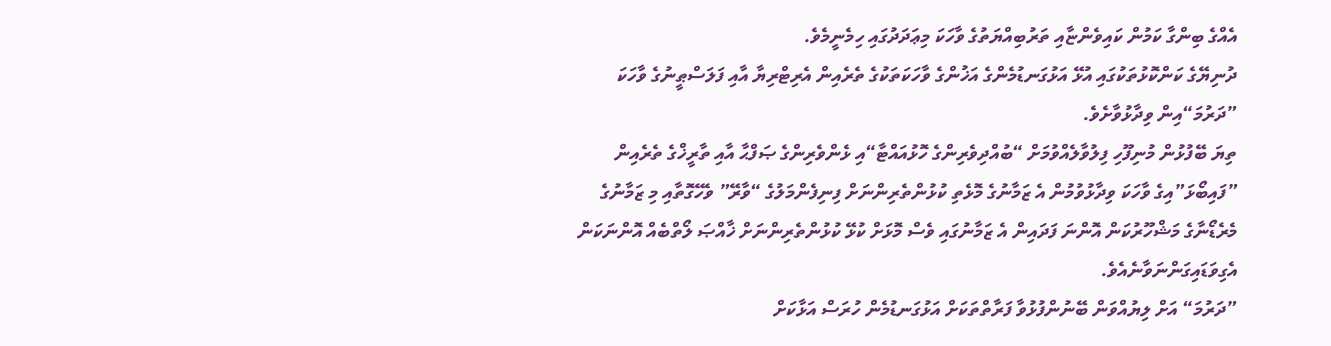އެއްގެ ބިންގާ ކަމުން ކައިވެންޏާއި ތަރުބިއްޔަތުގެ ވާހަކަ މިޢަދަދުގައި ހިމެނީމެވެ.
ދުނިޔޭގެ ކަންކޮޅުތަކުގައި އުޅޭ އަޅުގަނޑުމެންގެ އަޚުންގެ ވާހަކަތަކުގެ ތެރެއިން އެރިޓްރިޔާ އާއި ފަލަސްޠީނުގެ ވާހަކަ ”ދަރުމަ“އިން ވިދާޅުވާށެވެ.
ތިޔަ ބޭފުޅުން މުނިފޫހި ފިލުވާލެއްވުމަށް “ބުއްދިވެރިންގެ ހޮޅުއައްޓާ“އި ޅެންވެރިންގެ ޞަފްޙާ އާއި ތާރީޚްގެ ތެރެއިން ”ފައިބޯޅަ”އިގެ ވާހަކަ ވިދާޅުވުމުން އެ ޒަމާނުގެ މޮޅެތި ކުޅުންތެރިންނަށް ފިނިފެންމަލުގެ “ވާރޭ” ވެހޭގޮތާއި މި ޒަމާނުގެ މެރެޑޯނާގެ މަޝްހޫރުކަން އޮންނަ ފަދައިން އެ ޒަމާނުގައި ވެސް މޮޅަށް ކުޅޭ ކުޅުންތެރިންނަށް ޚާއްޞަ ލޯތްބެއް އޮންނަކަން އެގިވަޑައިގަންނަވާނެއެވެ.
”ދަރުމަ“ އަށް ލިޔުއްވަން ބޭނުންފުޅުވާ ފަރާތްތަކަށް އަޅުގަނޑުމެން ހުރަސް އަޅާކަށް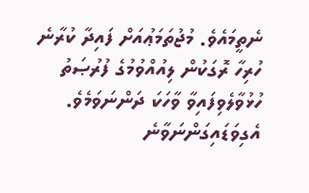ނެތީމައެވެ. މުޖުތަމަޢުއަށް ފައިދާ ކުރާނެ ހުރިހާ ރޮގަކުން ލިއުއްވުމުގެ ފުރުޞަތު ހުޅުވާލެވިފައިވާ ވާހަކަ ދަންނަވަމެވެ. އެގިވަޑައިގަންނަވާނެ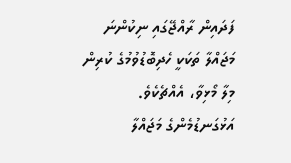ފަދައިން ރާއްޖޭގައި ނިކުންނަ މަޖައްލާ ތަކަކީ ހެދިބޮޑުވުމުގެ ކުރިން މިލާ މޯޅިވާ، އެއްޗެކެވެ. އަޅުގަނޑުމެންގެ މަޖައްލާ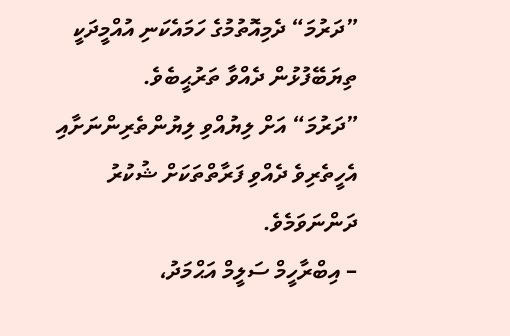”ދަރުމަ“ ދެމިއޮތުމުގެ ހަމައެކަނި އުއްމީދަކީ ތިޔަބޭފުޅުން ދެއްވާ ތަރުޙީބެވެ.
”ދަރުމަ“ އަށް ލިޔުއްވި ލިޔުންތެރިންނަށާއި އެހީތެރިވެ ދެއްވި ފަރާތްތަކަށް ޝުކުރު ދަންނަވަމެވެ.
– އިބްރާހީމް ސަލީމް އަޙްމަދު،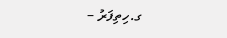ގ.ހިތިފަރު –